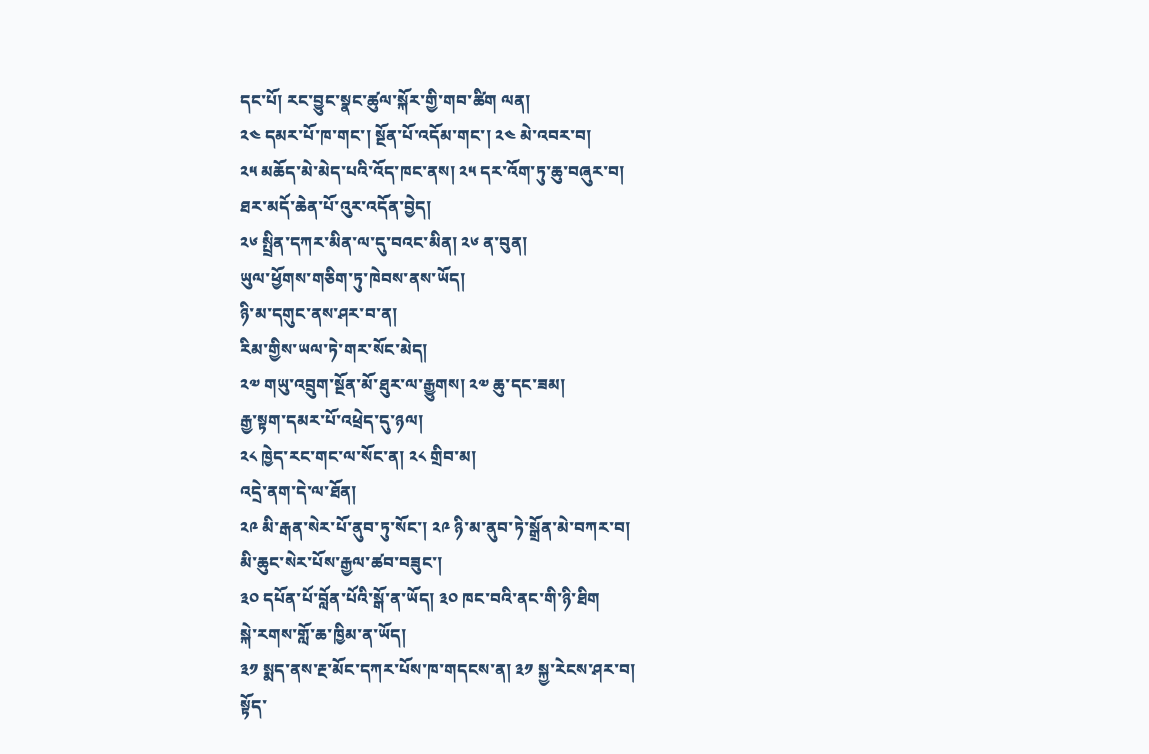དང་པོ། རང་བྱུང་སྣང་ཚུལ་སྐོར་གྱི་གབ་ཚིག ལན།
༢༤ དམར་པོ་ཁ་གང་། སྔོན་པོ་འདོམ་གང་། ༢༤ མེ་འབར་བ།
༢༥ མཆོད་མེ་མེད་པའི་འོད་ཁང་ནས། ༢༥ དར་འོག་ཏུ་ཆུ་བཞུར་བ།
ཐར་མདོ་ཆེན་པོ་འུར་འདོན་བྱེད།
༢༦ སྤྲིན་དཀར་མིན་ལ་དུ་བའང་མིན། ༢༦ ན་བུན།
ཡུལ་ཕྱོགས་གཅིག་ཏུ་ཁེབས་ནས་ཡོད།
ཉི་མ་དགུང་ནས་ཤར་བ་ན།
རིམ་གྱིས་ཡལ་ཏེ་གར་སོང་མེད།
༢༧ གཡུ་འབྲུག་སྔོན་མོ་ཐུར་ལ་རྒྱུགས། ༢༧ ཆུ་དང་ཟམ།
རྒྱ་སྟག་དམར་པོ་འཕྲེད་དུ་ཉལ།
༢༨ ཁྱེད་རང་གང་ལ་སོང་ན། ༢༨ གྲིབ་མ།
འདྲེ་ནག་དེ་ལ་ཐོན།
༢༩ མི་རྒན་སེར་པོ་ནུབ་ཏུ་སོང་། ༢༩ ཉི་མ་ནུབ་ཏེ་སྒྲོན་མེ་བཀར་བ།
མི་ཆུང་སེར་པོས་རྒྱལ་ཚབ་བཟུང་།
༣༠ དཔོན་པོ་བློན་པོའི་སྒོ་ན་ཡོད། ༣༠ ཁང་བའི་ནང་གི་ཉི་ཐིག
སྐེ་རགས་གློ་ཆ་ཁྱིམ་ན་ཡོད།
༣༡ སྨད་ནས་རྔ་མོང་དཀར་པོས་ཁ་གདངས་ན། ༣༡ སྐྱ་རེངས་ཤར་བ།
སྟོད་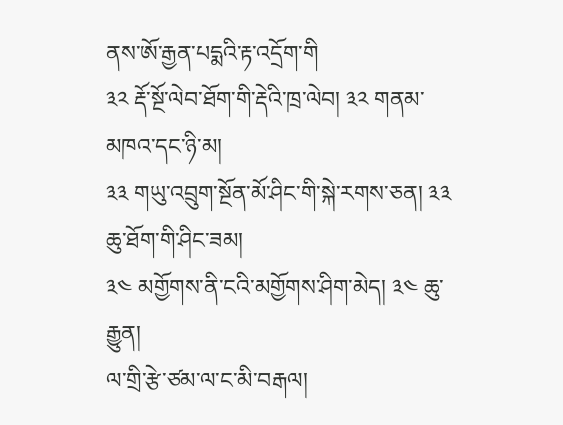ནས་ཨོ་རྒྱན་པདྨའི་རྟ་འདྲོག་གི
༣༢ རྡོ་སྔོ་ལེབ་ཐོག་གི་རྡེའི་ཁྲ་ལེབ། ༣༢ གནམ་མཁའ་དང་ཉི་མ།
༣༣ གཡུ་འབྲུག་སྔོན་མོ་ཤིང་གི་སྐེ་རགས་ཅན། ༣༣ ཆུ་ཐོག་གི་ཤིང་ཟམ།
༣༤ མགྱོགས་ནི་ངའི་མགྱོགས་ཤིག་མེད། ༣༤ ཆུ་རྒྱུན།
ལ་གྲི་རྩེ་ཙམ་ལ་ང་མི་བརྒལ།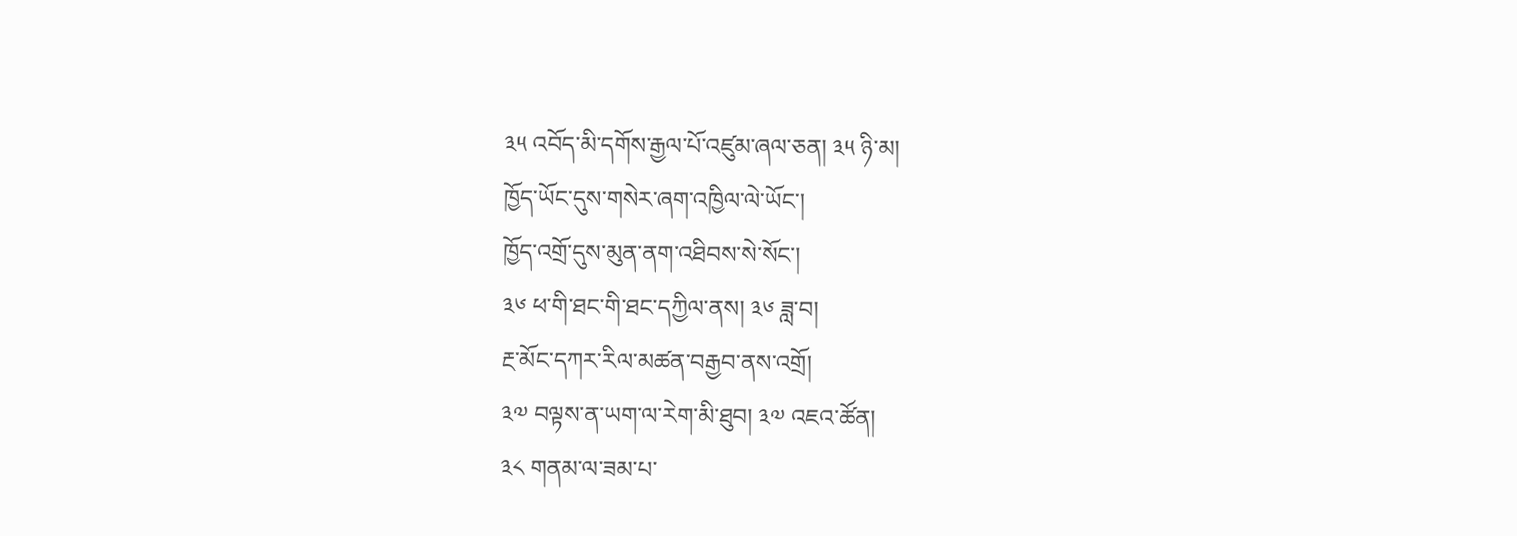༣༥ འབོད་མི་དགོས་རྒྱལ་པོ་འཛུམ་ཞལ་ཅན། ༣༥ ཉི་མ།
ཁྱོད་ཡོང་དུས་གསེར་ཞག་འཁྱིལ་ལེ་ཡོང་།
ཁྱོད་འགྲོ་དུས་མུན་ནག་འཐིབས་སེ་སོང་།
༣༦ ཕ་གི་ཐང་གི་ཐང་དཀྱིལ་ནས། ༣༦ ཟླ་བ།
རྔ་མོང་དཀར་རིལ་མཚན་བརྒྱབ་ནས་འགྲོ།
༣༧ བལྟས་ན་ཡག་ལ་རེག་མི་ཐུབ། ༣༧ འཇའ་ཚོན།
༣༨ གནམ་ལ་ཟམ་པ་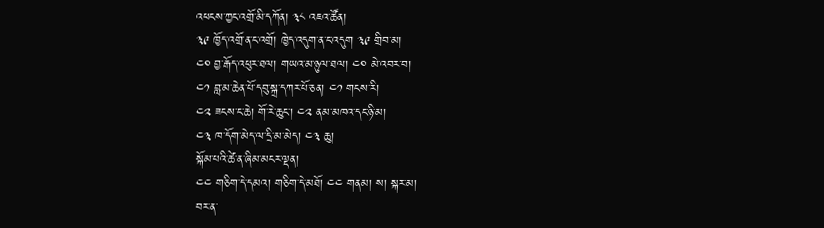འཕངས་ཀྱང་འགྲོ་མི་དཀོན། ༣༨ འཇའ་ཚོན།
༣༩ ཁྱོད་འགྲོ་ན་ང་འགྲོ། ཁྱེད་འདུག་ན་ང་འདུག ༣༩ གྲིབ་མ།
༤༠ བྱ་རྒོད་འཕུར་ཐལ། གཡའ་མ་ཉུལ་ཐལ། ༤༠ མེ་འབར་བ།
༤༡ བླ་མ་ཆེན་པོ་དབུ་སྐྲ་དཀར་པོ་ཅན། ༤༡ གངས་རི།
༤༢ ཟངས་ང་ཆེ། གོ་རེ་ཆུང་། ༤༢ ནམ་མཁའ་དང་ཉི་མ།
༤༣ ཁ་དོག་མེད་ལ་དྲི་མ་མེད། ༤༣ ཆུ།
སྐོམ་པའི་ཚེ་ན་ཞིམ་མངར་ལྡན།
༤༤ གཅིག་དེ་དམའ། གཅིག་དེ་མཐོ། ༤༤ གནམ། ས། སྐར་མ།
བར་ན་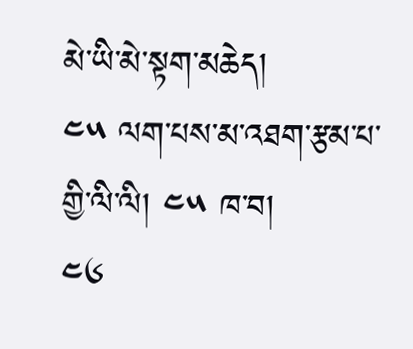མེ་ཡི་མེ་སྟག་མཆེད།
༤༥ ལག་པས་མ་འཐག་རྩམ་པ་གྱི་ལི་ལི། ༤༥ ཁ་བ།
༤༦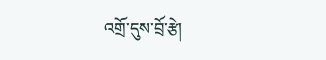འགྲོ་དུས་བྲོ་རྩེ།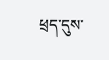ཕྲད་དུས་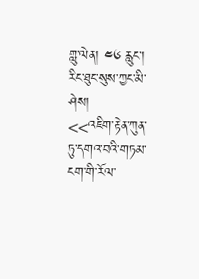གླུ་ལེན། ༤༦ རླུང་།
རིང་ཐུང་སུས་ཀྱང་མི་ཤེས།
<<འཇིག་རྟེན་ཀུན་ཏུ་དགའ་བའི་གཏམ་ངག་གི་རོལ་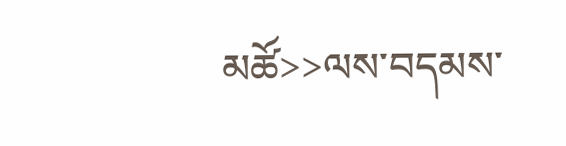མཚོ>>ལས་བདམས་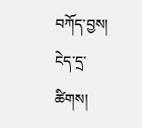བཀོད་བྱས། ངེད་དྲ་ཚིགས།